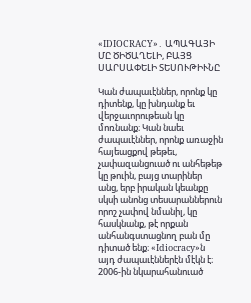«IDIOCRACY»․ ԱՊԱԳԱՅԻ ՄԸ ԾԻԾԱՂԵԼԻ, ԲԱՅՑ ՍԱՐՍԱՓԵԼԻ ՏԵՍՈՒԹԻՒՆԸ

Կան ժապաւէններ, որոնք կը դիտենք, կը խնդանք եւ վերջաւորութեան կը մոռնանք։ Կան նաեւ ժապաւէններ, որոնք առաջին հայեացքով թեթեւ, չափազանցուած ու անհեթեթ կը թուին, բայց տարիներ անց, երբ իրական կեանքը սկսի անոնց տեսարաններուն որոշ չափով նմանիլ, կը հասկնանք, թէ որքան անհանգստացնող բան մը դիտած ենք։ «Idiocracy»ն այդ ժապաւէններէն մէկն է։
2006-ին նկարահանուած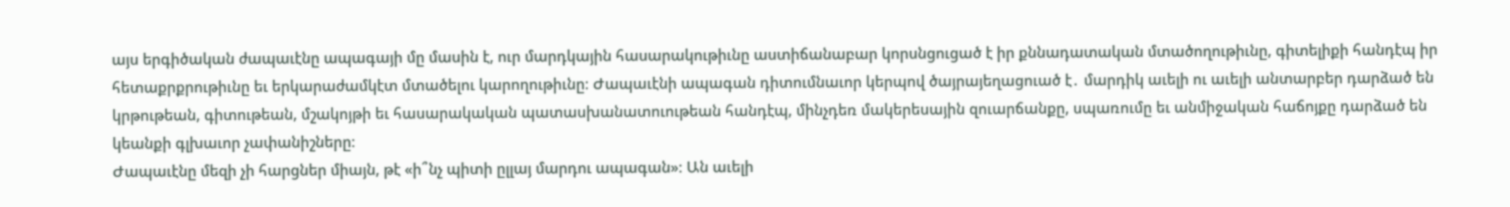այս երգիծական ժապաւէնը ապագայի մը մասին է, ուր մարդկային հասարակութիւնը աստիճանաբար կորսնցուցած է իր քննադատական մտածողութիւնը, գիտելիքի հանդէպ իր հետաքրքրութիւնը եւ երկարաժամկէտ մտածելու կարողութիւնը։ Ժապաւէնի ապագան դիտումնաւոր կերպով ծայրայեղացուած է․ մարդիկ աւելի ու աւելի անտարբեր դարձած են կրթութեան, գիտութեան, մշակոյթի եւ հասարակական պատասխանատուութեան հանդէպ, մինչդեռ մակերեսային զուարճանքը, սպառումը եւ անմիջական հաճոյքը դարձած են կեանքի գլխաւոր չափանիշները։
Ժապաւէնը մեզի չի հարցներ միայն, թէ «ի՞նչ պիտի ըլլայ մարդու ապագան»։ Ան աւելի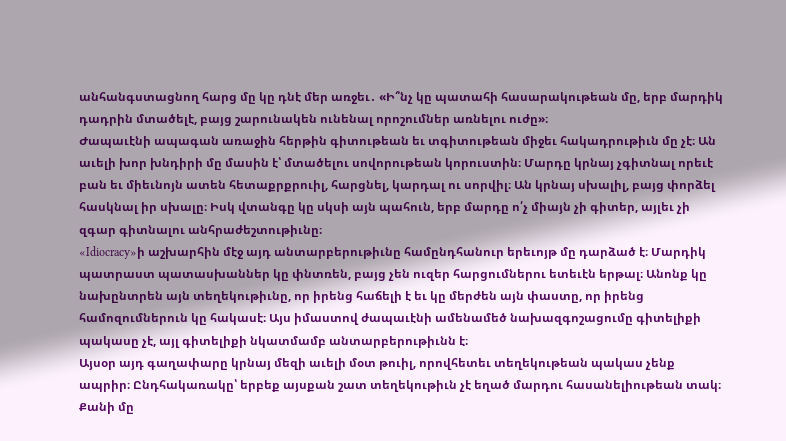անհանգստացնող հարց մը կը դնէ մեր առջեւ․ «Ի՞նչ կը պատահի հասարակութեան մը, երբ մարդիկ դադրին մտածելէ, բայց շարունակեն ունենալ որոշումներ առնելու ուժը»։
Ժապաւէնի ապագան առաջին հերթին գիտութեան եւ տգիտութեան միջեւ հակադրութիւն մը չէ։ Ան աւելի խոր խնդիրի մը մասին է՝ մտածելու սովորութեան կորուստին։ Մարդը կրնայ չգիտնալ որեւէ բան եւ միեւնոյն ատեն հետաքրքրուիլ, հարցնել, կարդալ ու սորվիլ։ Ան կրնայ սխալիլ, բայց փորձել հասկնալ իր սխալը։ Իսկ վտանգը կը սկսի այն պահուն, երբ մարդը ո՛չ միայն չի գիտեր, այլեւ չի զգար գիտնալու անհրաժեշտութիւնը։
«Idiocracy»ի աշխարհին մէջ այդ անտարբերութիւնը համընդհանուր երեւոյթ մը դարձած է։ Մարդիկ պատրաստ պատասխաններ կը փնտռեն, բայց չեն ուզեր հարցումներու ետեւէն երթալ։ Անոնք կը նախընտրեն այն տեղեկութիւնը, որ իրենց հաճելի է եւ կը մերժեն այն փաստը, որ իրենց համոզումներուն կը հակասէ։ Այս իմաստով ժապաւէնի ամենամեծ նախազգոշացումը գիտելիքի պակասը չէ, այլ գիտելիքի նկատմամբ անտարբերութիւնն է։
Այսօր այդ գաղափարը կրնայ մեզի աւելի մօտ թուիլ, որովհետեւ տեղեկութեան պակաս չենք ապրիր։ Ընդհակառակը՝ երբեք այսքան շատ տեղեկութիւն չէ եղած մարդու հասանելիութեան տակ։ Քանի մը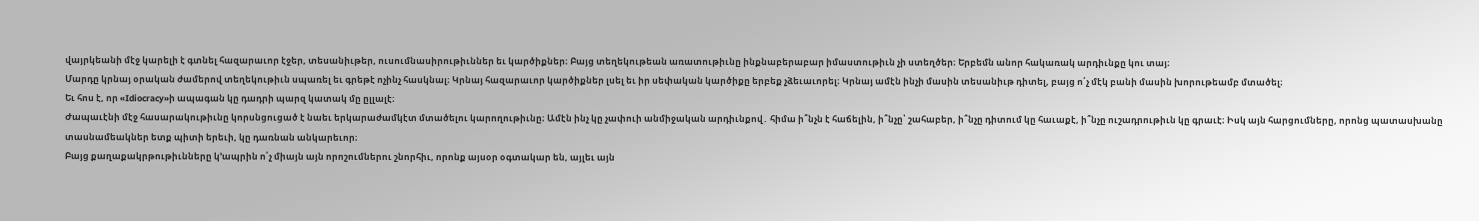վայրկեանի մէջ կարելի է գտնել հազարաւոր էջեր, տեսանիւթեր, ուսումնասիրութիւններ եւ կարծիքներ։ Բայց տեղեկութեան առատութիւնը ինքնաբերաբար իմաստութիւն չի ստեղծեր։ Երբեմն անոր հակառակ արդիւնքը կու տայ։
Մարդը կրնայ օրական ժամերով տեղեկութիւն սպառել եւ գրեթէ ոչինչ հասկնալ։ Կրնայ հազարաւոր կարծիքներ լսել եւ իր սեփական կարծիքը երբեք չձեւաւորել։ Կրնայ ամէն ինչի մասին տեսանիւթ դիտել, բայց ո՛չ մէկ բանի մասին խորութեամբ մտածել։
Եւ հոս է, որ «Idiocracy»ի ապագան կը դադրի պարզ կատակ մը ըլլալէ։
Ժապաւէնի մէջ հասարակութիւնը կորսնցուցած է նաեւ երկարաժամկէտ մտածելու կարողութիւնը։ Ամէն ինչ կը չափուի անմիջական արդիւնքով․ հիմա ի՞նչն է հաճելին, ի՞նչը՝ շահաբեր, ի՞նչը դիտում կը հաւաքէ, ի՞նչը ուշադրութիւն կը գրաւէ։ Իսկ այն հարցումները, որոնց պատասխանը տասնամեակներ ետք պիտի երեւի, կը դառնան անկարեւոր։
Բայց քաղաքակրթութիւնները կ՚ապրին ո՛չ միայն այն որոշումներու շնորհիւ, որոնք այսօր օգտակար են, այլեւ այն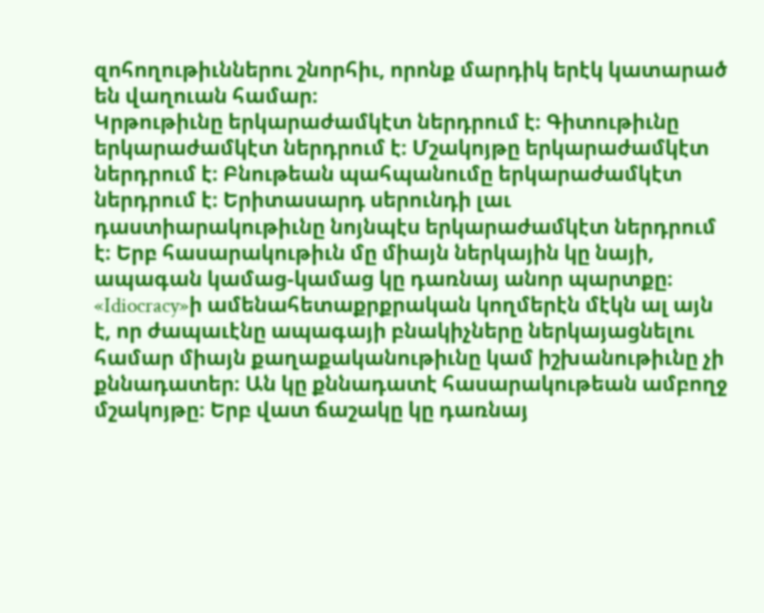զոհողութիւններու շնորհիւ, որոնք մարդիկ երէկ կատարած են վաղուան համար։
Կրթութիւնը երկարաժամկէտ ներդրում է։ Գիտութիւնը երկարաժամկէտ ներդրում է։ Մշակոյթը երկարաժամկէտ ներդրում է։ Բնութեան պահպանումը երկարաժամկէտ ներդրում է։ Երիտասարդ սերունդի լաւ դաստիարակութիւնը նոյնպէս երկարաժամկէտ ներդրում է։ Երբ հասարակութիւն մը միայն ներկային կը նայի, ապագան կամաց-կամաց կը դառնայ անոր պարտքը։
«Idiocracy»ի ամենահետաքրքրական կողմերէն մէկն ալ այն է, որ ժապաւէնը ապագայի բնակիչները ներկայացնելու համար միայն քաղաքականութիւնը կամ իշխանութիւնը չի քննադատեր։ Ան կը քննադատէ հասարակութեան ամբողջ մշակոյթը։ Երբ վատ ճաշակը կը դառնայ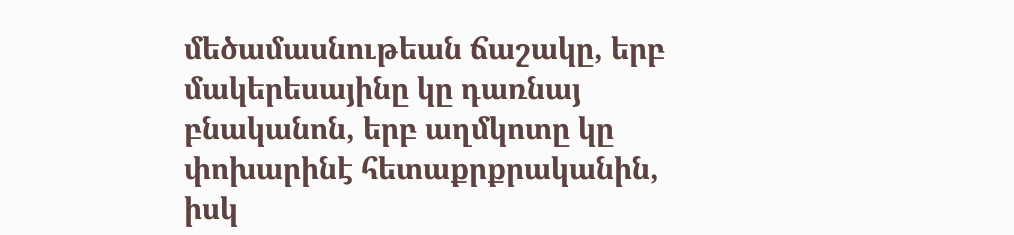մեծամասնութեան ճաշակը, երբ մակերեսայինը կը դառնայ բնականոն, երբ աղմկոտը կը փոխարինէ հետաքրքրականին, իսկ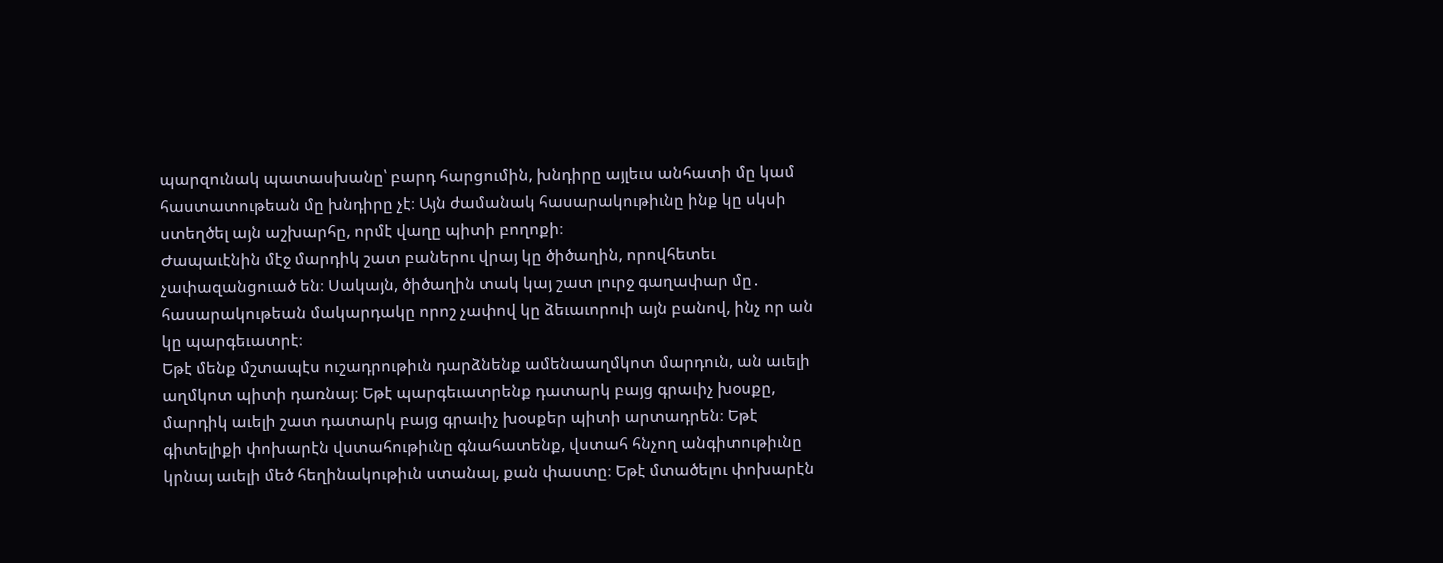պարզունակ պատասխանը՝ բարդ հարցումին, խնդիրը այլեւս անհատի մը կամ հաստատութեան մը խնդիրը չէ։ Այն ժամանակ հասարակութիւնը ինք կը սկսի ստեղծել այն աշխարհը, որմէ վաղը պիտի բողոքի։
Ժապաւէնին մէջ մարդիկ շատ բաներու վրայ կը ծիծաղին, որովհետեւ չափազանցուած են։ Սակայն, ծիծաղին տակ կայ շատ լուրջ գաղափար մը․ հասարակութեան մակարդակը որոշ չափով կը ձեւաւորուի այն բանով, ինչ որ ան կը պարգեւատրէ։
Եթէ մենք մշտապէս ուշադրութիւն դարձնենք ամենաաղմկոտ մարդուն, ան աւելի աղմկոտ պիտի դառնայ։ Եթէ պարգեւատրենք դատարկ բայց գրաւիչ խօսքը, մարդիկ աւելի շատ դատարկ բայց գրաւիչ խօսքեր պիտի արտադրեն։ Եթէ գիտելիքի փոխարէն վստահութիւնը գնահատենք, վստահ հնչող անգիտութիւնը կրնայ աւելի մեծ հեղինակութիւն ստանալ, քան փաստը։ Եթէ մտածելու փոխարէն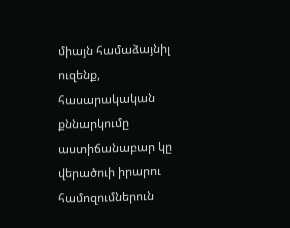միայն համաձայնիլ ուզենք, հասարակական քննարկումը աստիճանաբար կը վերածուի իրարու համոզումներուն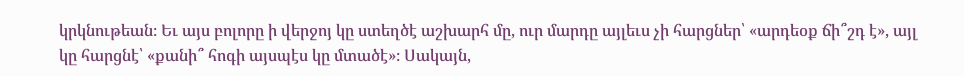կրկնութեան։ Եւ այս բոլորը ի վերջոյ կը ստեղծէ աշխարհ մը, ուր մարդը այլեւս չի հարցներ՝ «արդեօք ճի՞շդ է», այլ կը հարցնէ՝ «քանի՞ հոգի այսպէս կը մտածէ»։ Սակայն,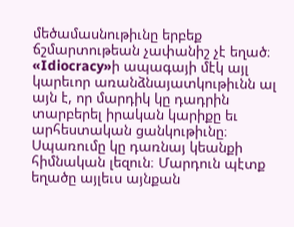մեծամասնութիւնը երբեք ճշմարտութեան չափանիշ չէ եղած։
«Idiocracy»ի ապագայի մէկ այլ կարեւոր առանձնայատկութիւնն ալ այն է, որ մարդիկ կը դադրին տարբերել իրական կարիքը եւ արհեստական ցանկութիւնը։ Սպառումը կը դառնայ կեանքի հիմնական լեզուն։ Մարդուն պէտք եղածը այլեւս այնքան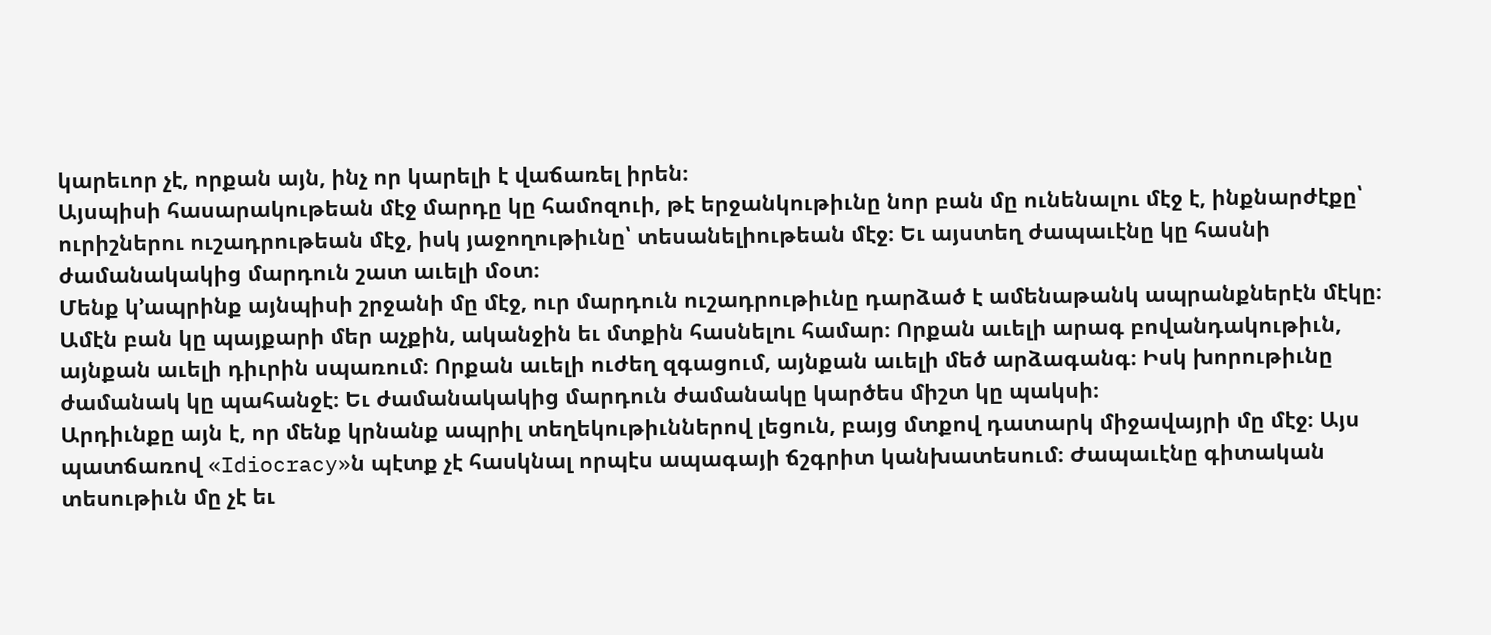կարեւոր չէ, որքան այն, ինչ որ կարելի է վաճառել իրեն։
Այսպիսի հասարակութեան մէջ մարդը կը համոզուի, թէ երջանկութիւնը նոր բան մը ունենալու մէջ է, ինքնարժէքը՝ ուրիշներու ուշադրութեան մէջ, իսկ յաջողութիւնը՝ տեսանելիութեան մէջ։ Եւ այստեղ ժապաւէնը կը հասնի ժամանակակից մարդուն շատ աւելի մօտ։
Մենք կ՚ապրինք այնպիսի շրջանի մը մէջ, ուր մարդուն ուշադրութիւնը դարձած է ամենաթանկ ապրանքներէն մէկը։ Ամէն բան կը պայքարի մեր աչքին, ականջին եւ մտքին հասնելու համար։ Որքան աւելի արագ բովանդակութիւն, այնքան աւելի դիւրին սպառում։ Որքան աւելի ուժեղ զգացում, այնքան աւելի մեծ արձագանգ։ Իսկ խորութիւնը ժամանակ կը պահանջէ։ Եւ ժամանակակից մարդուն ժամանակը կարծես միշտ կը պակսի։
Արդիւնքը այն է, որ մենք կրնանք ապրիլ տեղեկութիւններով լեցուն, բայց մտքով դատարկ միջավայրի մը մէջ։ Այս պատճառով «Idiocracy»ն պէտք չէ հասկնալ որպէս ապագայի ճշգրիտ կանխատեսում։ Ժապաւէնը գիտական տեսութիւն մը չէ եւ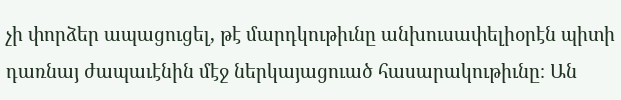չի փորձեր ապացուցել, թէ մարդկութիւնը անխուսափելիօրէն պիտի դառնայ ժապաւէնին մէջ ներկայացուած հասարակութիւնը։ Ան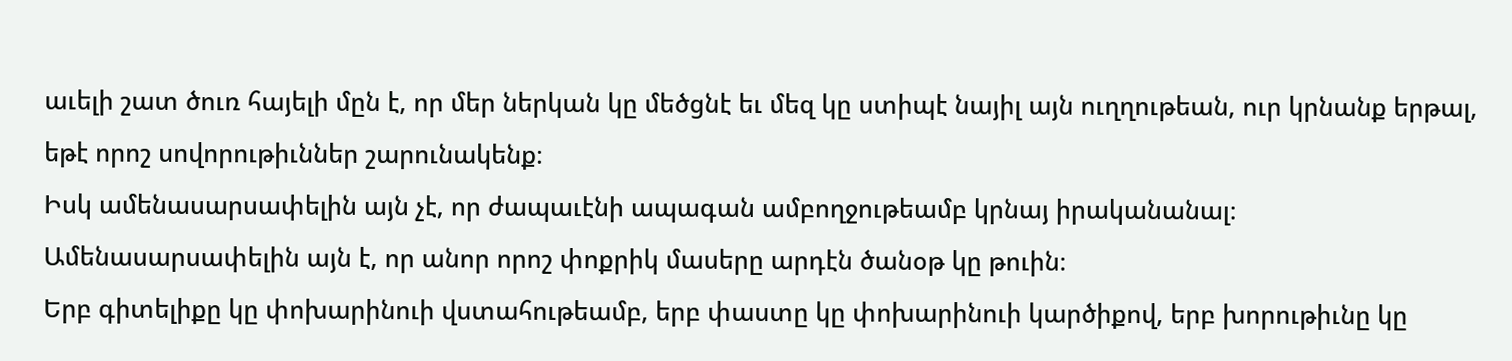աւելի շատ ծուռ հայելի մըն է, որ մեր ներկան կը մեծցնէ եւ մեզ կը ստիպէ նայիլ այն ուղղութեան, ուր կրնանք երթալ, եթէ որոշ սովորութիւններ շարունակենք։
Իսկ ամենասարսափելին այն չէ, որ ժապաւէնի ապագան ամբողջութեամբ կրնայ իրականանալ։ Ամենասարսափելին այն է, որ անոր որոշ փոքրիկ մասերը արդէն ծանօթ կը թուին։
Երբ գիտելիքը կը փոխարինուի վստահութեամբ, երբ փաստը կը փոխարինուի կարծիքով, երբ խորութիւնը կը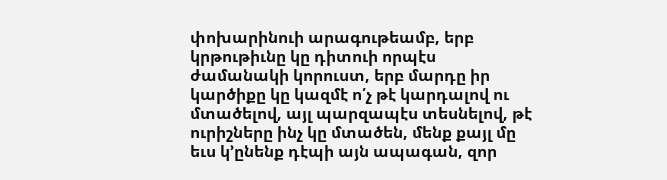փոխարինուի արագութեամբ, երբ կրթութիւնը կը դիտուի որպէս ժամանակի կորուստ, երբ մարդը իր կարծիքը կը կազմէ ո՛չ թէ կարդալով ու մտածելով, այլ պարզապէս տեսնելով, թէ ուրիշները ինչ կը մտածեն, մենք քայլ մը եւս կ՚ընենք դէպի այն ապագան, զոր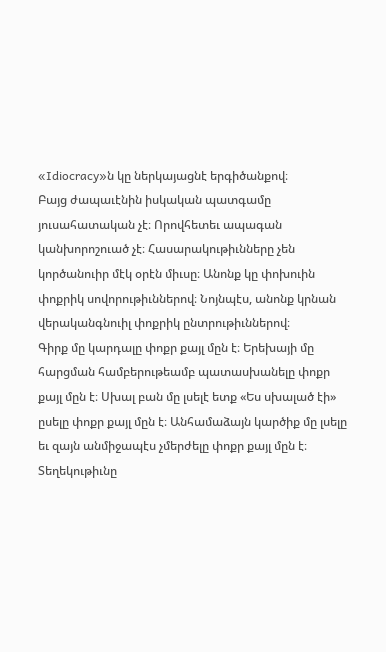«Idiocracy»ն կը ներկայացնէ երգիծանքով։
Բայց ժապաւէնին իսկական պատգամը յուսահատական չէ։ Որովհետեւ ապագան կանխորոշուած չէ։ Հասարակութիւնները չեն կործանուիր մէկ օրէն միւսը։ Անոնք կը փոխուին փոքրիկ սովորութիւններով։ Նոյնպէս, անոնք կրնան վերականգնուիլ փոքրիկ ընտրութիւններով։
Գիրք մը կարդալը փոքր քայլ մըն է։ Երեխայի մը հարցման համբերութեամբ պատասխանելը փոքր քայլ մըն է։ Սխալ բան մը լսելէ ետք «Ես սխալած էի» ըսելը փոքր քայլ մըն է։ Անհամաձայն կարծիք մը լսելը եւ զայն անմիջապէս չմերժելը փոքր քայլ մըն է։ Տեղեկութիւնը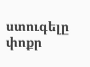ստուգելը փոքր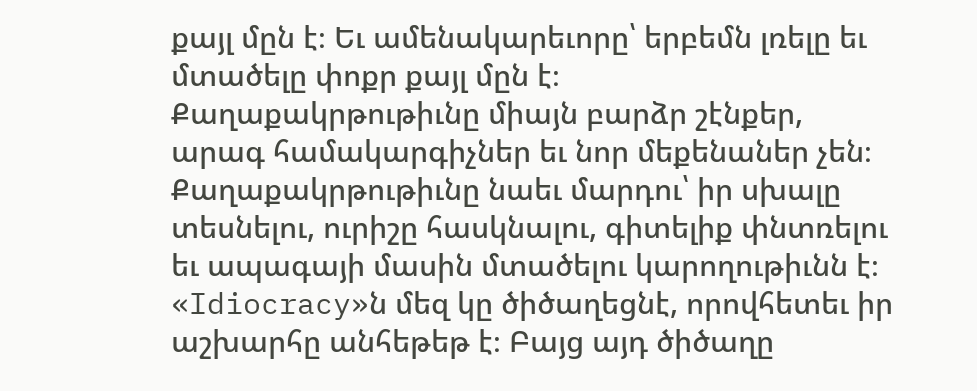քայլ մըն է։ Եւ ամենակարեւորը՝ երբեմն լռելը եւ մտածելը փոքր քայլ մըն է։
Քաղաքակրթութիւնը միայն բարձր շէնքեր, արագ համակարգիչներ եւ նոր մեքենաներ չեն։ Քաղաքակրթութիւնը նաեւ մարդու՝ իր սխալը տեսնելու, ուրիշը հասկնալու, գիտելիք փնտռելու եւ ապագայի մասին մտածելու կարողութիւնն է։
«Idiocracy»ն մեզ կը ծիծաղեցնէ, որովհետեւ իր աշխարհը անհեթեթ է։ Բայց այդ ծիծաղը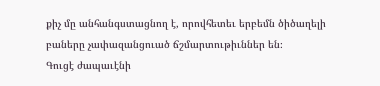քիչ մը անհանգստացնող է, որովհետեւ երբեմն ծիծաղելի բաները չափազանցուած ճշմարտութիւններ են։
Գուցէ ժապաւէնի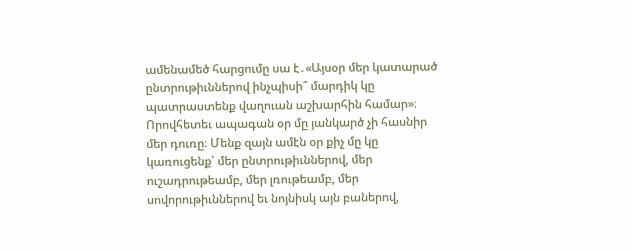ամենամեծ հարցումը սա է․«Այսօր մեր կատարած ընտրութիւններով ինչպիսի՞ մարդիկ կը պատրաստենք վաղուան աշխարհին համար»։ Որովհետեւ ապագան օր մը յանկարծ չի հասնիր մեր դուռը։ Մենք զայն ամէն օր քիչ մը կը կառուցենք՝ մեր ընտրութիւններով, մեր ուշադրութեամբ, մեր լռութեամբ, մեր սովորութիւններով եւ նոյնիսկ այն բաներով,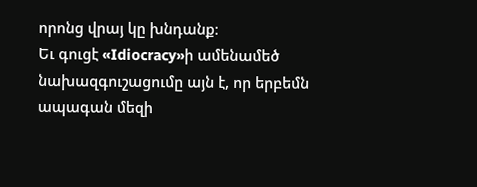որոնց վրայ կը խնդանք։
Եւ գուցէ «Idiocracy»ի ամենամեծ նախազգուշացումը այն է, որ երբեմն ապագան մեզի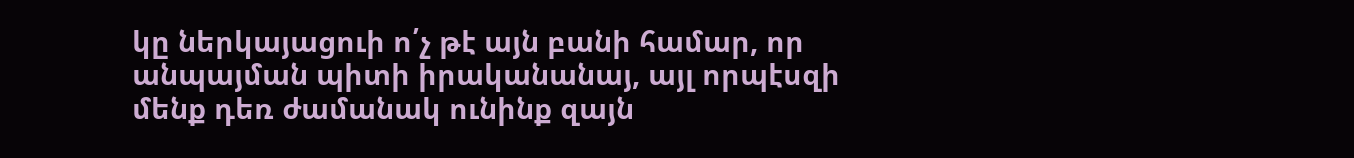կը ներկայացուի ո՛չ թէ այն բանի համար, որ անպայման պիտի իրականանայ, այլ որպէսզի մենք դեռ ժամանակ ունինք զայն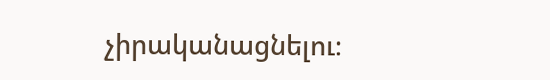չիրականացնելու։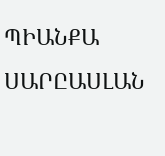ՊԻԱՆՔԱ ՍԱՐԸԱՍԼԱՆ